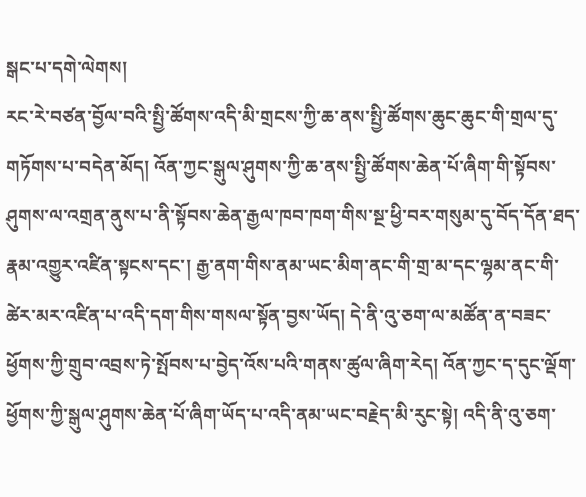སྒང་པ་དགེ་ལེགས།
རང་རེ་བཙན་བྱོལ་བའི་སྤྱི་ཚོགས་འདི་མི་གྲངས་ཀྱི་ཆ་ནས་སྤྱི་ཚོགས་ཆུང་ཆུང་གི་གྲལ་དུ་གཏོགས་པ་བདེན་མོད། འོན་ཀྱང་སྒུལ་ཤུགས་ཀྱི་ཆ་ནས་སྤྱི་ཚོགས་ཆེན་པོ་ཞིག་གི་སྟོབས་ཤུགས་ལ་འགྲན་ནུས་པ་ནི་སྟོབས་ཆེན་རྒྱལ་ཁབ་ཁག་གིས་སྔ་ཕྱི་བར་གསུམ་དུ་བོད་དོན་ཐད་རྣམ་འགྱུར་འཛིན་སྟངས་དང་། རྒྱ་ནག་གིས་ནམ་ཡང་མིག་ནང་གི་གྲ་མ་དང་ལྷམ་ནང་གི་ཚེར་མར་འཛིན་པ་འདི་དག་གིས་གསལ་སྟོན་བྱས་ཡོད། དེ་ནི་འུ་ཅག་ལ་མཚོན་ན་བཟང་ཕྱོགས་ཀྱི་གྲུབ་འབྲས་ཏེ་སྤོབས་པ་བྱེད་འོས་པའི་གནས་ཚུལ་ཞིག་རེད། འོན་ཀྱང་ད་དུང་ལྡོག་ཕྱོགས་ཀྱི་སྒུལ་ཤུགས་ཆེན་པོ་ཞིག་ཡོད་པ་འདི་ནམ་ཡང་བརྗེད་མི་རུང་སྟེ། འདི་ནི་འུ་ཅག་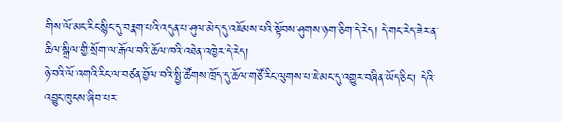གིས་ལོ་མང་རིང་སྙིང་དུ་བརྣག་པའི་འདུན་པ་ཤུལ་མེད་དུ་འཇོམས་པའི་སྟོབས་ཤུགས་ཉག་ཅིག་དེ་རེད། དེ་གང་རེད་ཟེར་ན་ཆིལ་སྒྲིལ་གྱི་སྲོག་ལ་རྒོལ་བའི་ཆོལ་ཁའི་འཐེན་འཁྱེར་དེ་རེད།
ཉེ་བའི་ལོ་འགའི་རིང་ལ་བཙན་བྱོལ་བའི་སྤྱི་ཚོགས་ཁྲོད་དུ་ཆོལ་གཙོ་རིང་ལུགས་པ་ཇེ་མང་དུ་འགྱུར་བཞིན་ཡོད་ཅིང་། དེའི་འབྱུང་ཁུངས་ཞིབ་པར་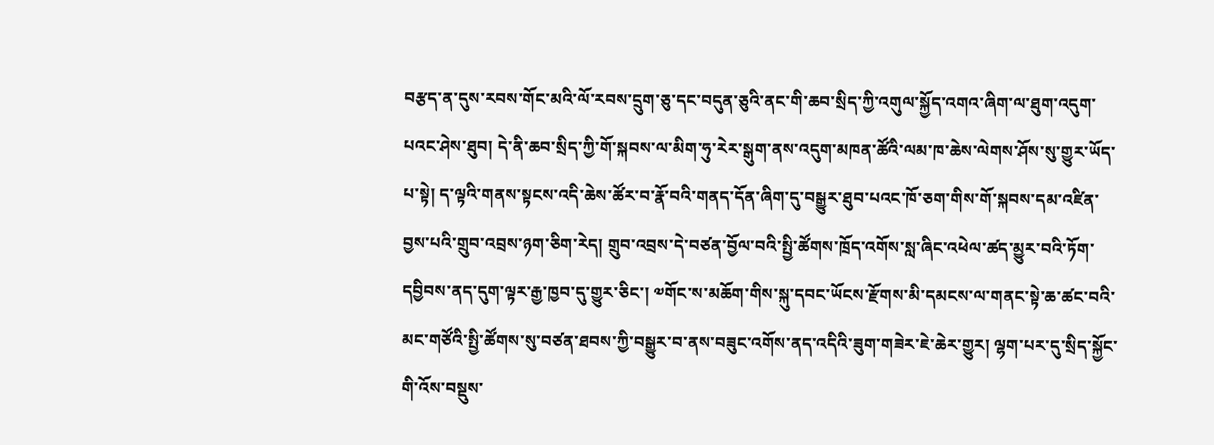བརྩད་ན་དུས་རབས་གོང་མའི་ལོ་རབས་དྲུག་ཅུ་དང་བདུན་ཅུའི་ནང་གི་ཆབ་སྲིད་ཀྱི་འགུལ་སྐྱོད་འགའ་ཞིག་ལ་ཐུག་འདུག་པའང་ཤེས་ཐུབ། དེ་ནི་ཆབ་སྲིད་ཀྱི་གོ་སྐབས་ལ་མིག་ཧུ་རེར་སྒུག་ནས་འདུག་མཁན་ཚོའི་ལམ་ཁ་ཆེས་ལེགས་ཤོས་སུ་གྱུར་ཡོད་པ་སྟེ། ད་ལྟའི་གནས་སྟངས་འདི་ཆེས་ཚོར་བ་རྣོ་བའི་གནད་དོན་ཞིག་དུ་བསྒྱུར་ཐུབ་པའང་ཁོ་ཅག་གིས་གོ་སྐབས་དམ་འཛིན་བྱས་པའི་གྲུབ་འབྲས་ཉག་ཅིག་རེད། གྲུབ་འབྲས་དེ་བཙན་བྱོལ་བའི་སྤྱི་ཚོགས་ཁྲོད་འགོས་སླ་ཞིང་འཕེལ་ཚད་མྱུར་བའི་ཏོག་དབྱིབས་ནད་དུག་ལྟར་རྒྱ་ཁྱབ་དུ་གྱུར་ཅིང་། ༧གོང་ས་མཆོག་གིས་སྐུ་དབང་ཡོངས་རྫོགས་མི་དམངས་ལ་གནང་སྟེ་ཆ་ཚང་བའི་མང་གཙོའི་སྤྱི་ཚོགས་སུ་བཙན་ཐབས་ཀྱི་བསྒྱུར་བ་ནས་བཟུང་འགོས་ནད་འདིའི་ཟུག་གཟེར་ཇེ་ཆེར་གྱུར། ལྷག་པར་དུ་སྲིད་སྐྱོང་གི་འོས་བསྡུས་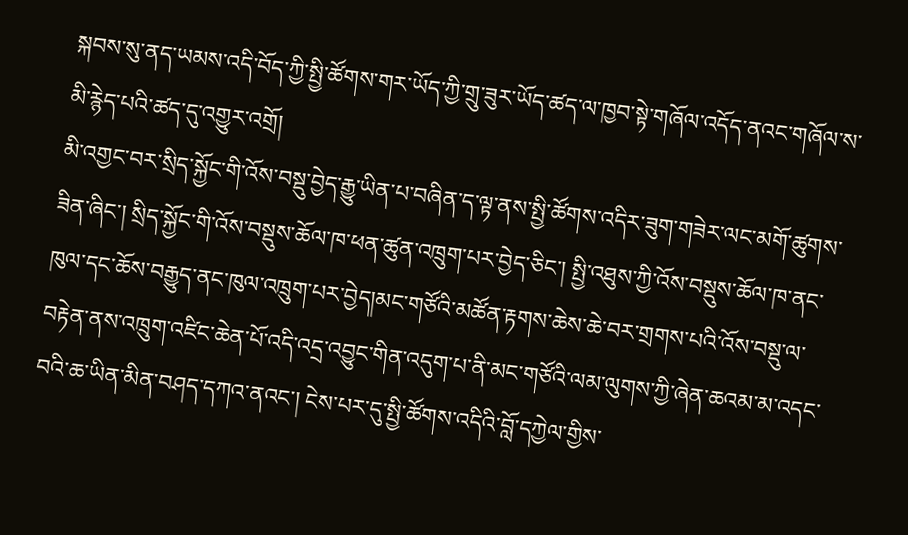སྐབས་སུ་ནད་ཡམས་འདི་བོད་ཀྱི་སྤྱི་ཚོགས་གར་ཡོད་ཀྱི་གྲུ་ཟུར་ཡོད་ཚད་ལ་ཁྱབ་སྟེ་གཞོལ་འདོད་ནའང་གཞོལ་ས་མི་རྙེད་པའི་ཚད་དུ་འགྱུར་འགྲོ།
མི་འགྱང་བར་སྲིད་སྐྱོང་གི་འོས་བསྡུ་བྱེད་རྒྱུ་ཡིན་པ་བཞིན་ད་ལྟ་ནས་སྤྱི་ཚོགས་འདིར་ཟུག་གཟེར་ལང་མགོ་ཚུགས་ཟིན་ཞིང་། སྲིད་སྐྱོང་གི་འོས་བསྡུས་ཆོལ་ཁ་ཕན་ཚུན་འཁྲུག་པར་བྱེད་ཅིང་། སྤྱི་འཐུས་ཀྱི་འོས་བསྡུས་ཆོལ་ཁ་ནང་ཁུལ་དང་ཆོས་བརྒྱུད་ནང་ཁུལ་འཁྲུག་པར་བྱེད།མང་གཙོའི་མཚོན་རྟགས་ཆེས་ཆེ་བར་གྲགས་པའི་འོས་བསྡུ་ལ་བརྟེན་ནས་འཁྲུག་འཛིང་ཆེན་པོ་འདི་འདྲ་འབྱུང་གིན་འདུག་པ་ནི་མང་གཙོའི་ལམ་ལུགས་ཀྱི་ཞེན་ཆའམ་མ་འདང་བའི་ཆ་ཡིན་མིན་བཤད་དཀའ་ནའང་། ངེས་པར་དུ་སྤྱི་ཚོགས་འདིའི་བློ་དཀྱེལ་གྱིས་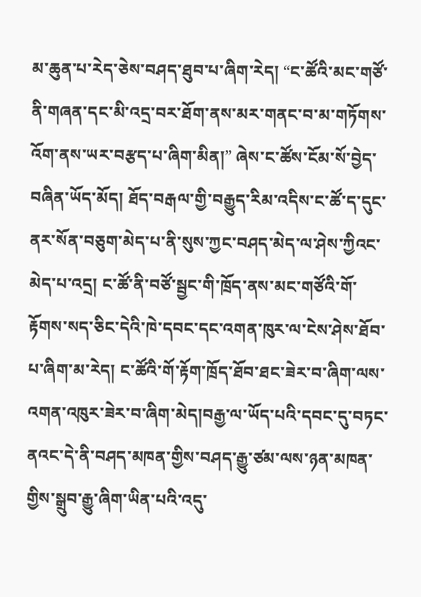མ་ཆུན་པ་རེད་ཅེས་བཤད་ཐུབ་པ་ཞིག་རེད། “ང་ཚོའི་མང་གཙོ་ནི་གཞན་དང་མི་འདྲ་བར་ཐོག་ནས་མར་གནང་བ་མ་གཏོགས་འོག་ནས་ཡར་བརྩད་པ་ཞིག་མིན།” ཞེས་ང་ཚོས་ངོམ་སོ་བྱེད་བཞིན་ཡོད་མོད། ཐོད་བརྒལ་གྱི་བརྒྱུད་རིམ་འདིས་ང་ཚོ་ད་དུང་ནར་སོན་བཅུག་མེད་པ་ནི་སུས་ཀྱང་བཤད་མེད་ལ་ཤེས་ཀྱིའང་མེད་པ་འདྲ། ང་ཚོ་ནི་བཙོ་སྦྱང་གི་ཁྲོད་ནས་མང་གཙོའི་གོ་རྟོགས་སད་ཅིང་དེའི་ཁེ་དབང་དང་འགན་ཁུར་ལ་ངེས་ཤེས་ཐོབ་པ་ཞིག་མ་རེད། ང་ཚོའི་གོ་རྟོག་ཁྲོད་ཐོབ་ཐང་ཟེར་བ་ཞིག་ལས་འགན་འཁུར་ཟེར་བ་ཞིག་མེད།བརྒྱ་ལ་ཡོད་པའི་དབང་དུ་བཏང་ནའང་དེ་ནི་བཤད་མཁན་གྱིས་བཤད་རྒྱུ་ཙམ་ལས་ཉན་མཁན་གྱིས་སྒྲུབ་རྒྱུ་ཞིག་ཡིན་པའི་འདུ་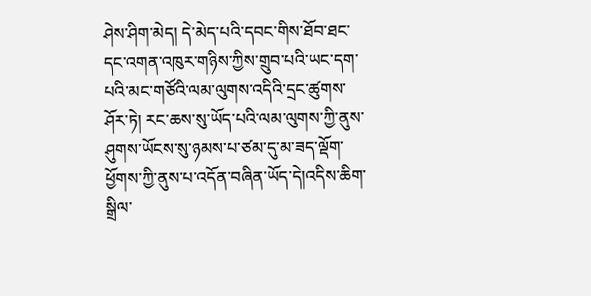ཤེས་ཤིག་མེད། དེ་མེད་པའི་དབང་གིས་ཐོབ་ཐང་དང་འགན་འཁུར་གཉིས་ཀྱིས་གྲུབ་པའི་ཡང་དག་པའི་མང་གཙོའི་ལམ་ལུགས་འདིའི་དྲང་ཚུགས་ཤོར་ཏེ། རང་ཆས་སུ་ཡོད་པའི་ལམ་ལུགས་ཀྱི་ནུས་ཤུགས་ཡོངས་སུ་ཉམས་པ་ཙམ་དུ་མ་ཟད་ལྡོག་ཕྱོགས་ཀྱི་ནུས་པ་འདོན་བཞིན་ཡོད་དེ།འདིས་ཆིག་སྒྲིལ་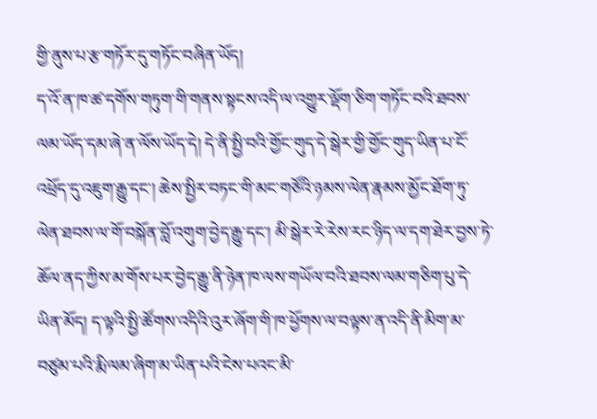གྱི་ནུས་པ་རྩ་གཏོར་དུ་གཏོང་བཞིན་ཡོད།
ད་འོ་ན་ཁ་ཚ་དགོས་གཏུག་གི་གནས་སྟངས་འདི་ལ་འགྱུར་ལྡོག་ཅིག་གཏོང་བའི་ཐབས་ལམ་ཡོད་དམ་ཞེ་ན་ལོས་ཡོད་དེ། དེ་ནི་སྤྱི་བའི་གྱོང་གུད་དེ་སྒེར་གྱི་གྱོང་གུད་ཡིན་པ་ངོ་འཕྲོད་དུ་འཇུག་རྒྱུ་དང་། ཆེས་སྤྱིར་བཏང་གི་མང་གཙོའི་ཉམས་ལེན་རྣམས་མྱོང་ཐོག་ཏུ་ལེན་ཐབས་ལ་གོ་བསྐོན་བློ་འགུག་བྱེད་རྒྱུ་དང་། མི་སྒེར་རེ་རེས་རང་ཉིད་ལ་དག་ཐེར་བྱས་ཏེ་ཆོལ་ནད་ཀྱིས་མ་གོས་པར་བྱེད་རྒྱུ་ནི་ཉེན་ཁ་ལས་གཡོལ་བའི་ཐབས་ལམ་གཅིག་པུ་དེ་ཡིན་མོད། ད་ལྟའི་སྤྱི་ཚོགས་འདིའི་འུར་ཞོག་གི་ཁ་ཕྱོགས་ལ་བལྟས་ན་འདི་ནི་མིག་མ་བཙུམ་པའི་རྨི་ལམ་ཞིག་མ་ཡིན་པའི་ངེས་པའང་མི་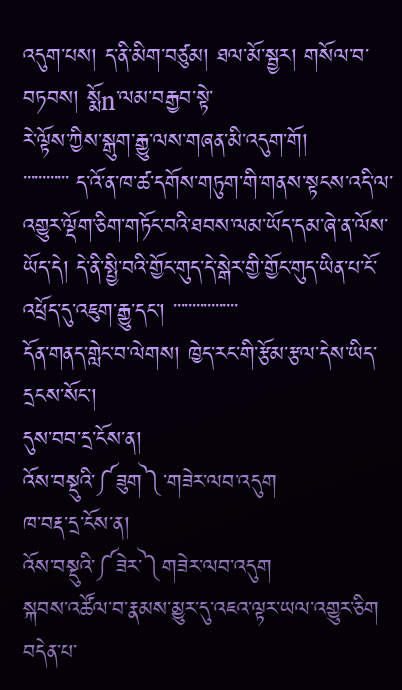འདུག་པས། ད་ནི་མིག་བཙུམ། ཐལ་མོ་སྦྱར། གསོལ་བ་བཏབས། སྨོn་ལམ་བརྒྱབ་སྟེ་
རེ་ལྟོས་ཀྱིས་སྒུག་རྒྱུ་ལས་གཞན་མི་འདུག་གོ།
་་་་་་་་་་་་ ད་འོ་ན་ཁ་ཚ་དགོས་གཏུག་གི་གནས་སྟངས་འདི་ལ་འགྱུར་ལྡོག་ཅིག་གཏོང་བའི་ཐབས་ལམ་ཡོད་དམ་ཞེ་ན་ལོས་ཡོད་དེ། དེ་ནི་སྤྱི་བའི་གྱོང་གུད་དེ་སྒེར་གྱི་གྱོང་གུད་ཡིན་པ་ངོ་འཕྲོད་དུ་འཇུག་རྒྱུ་དང་། ་་་་་་་་་་་་་་་་་
དོན་གནད་གླེང་བ་ལེགས། ཁྱེད་རང་གི་རྩོམ་རྩལ་དེས་ཡིད་དྲངས་སོང་།
དུས་བབ་དྲ་ངོས་ན།
འོས་བསྡུའི་༼ཟུག༽་གཟེར་ལབ་འདུག
ཁ་བརྡ་དྲ་ངོས་ན།
འོས་བསྡུའི་༼ཟེར་༽གཟེར་ལབ་འདུག
སྐབས་འཚོལ་བ་རྣམས་མྱུར་དུ་འཇའ་ལྟར་ཡལ་འགྱུར་ཅིག བདེན་པ་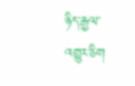ཉིད་རྒྱལ་འགྱུར་ཅིག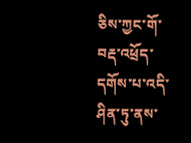ཅིས་ཀྱང་གོ་བརྡ་འཕྲོད་དགོས་པ་འདི་ཤིན་ཏུ་ནས་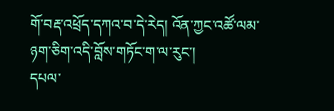གོ་བརྡ་འཕྲོད་དཀའ་བ་དེ་རེད། འོན་ཀྱང་འཚོ་ལམ་ཉག་ཅིག་འདི་བློས་གཏོང་ག་ལ་རུང་།
དཔལ་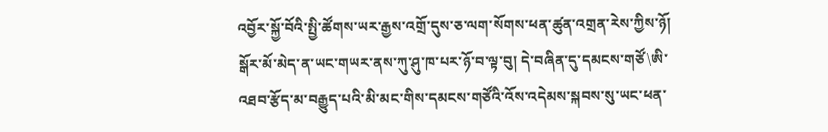འབྱོར་སྐྱོ་བོའི་སྤྱི་ཚོགས་ཡར་རྒྱས་འགྲོ་དུས་ཅ་ལག་སོགས་ཕན་ཚུན་འགྲན་རེས་ཀྱིས་ཉོ། སྒོར་མོ་མེད་ན་ཡང་གཡར་ནས་ཀུ་ཤུ་ཁ་པར་ཉོ་བ་ལྟ་བུ། དེ་བཞིན་དུ་དམངས་གཙོ\ཨི་འཐབ་རྩོད་མ་བརྒྱུད་པའི་མི་མང་གིས་དམངས་གཙོའི་འོས་འདེམས་སྐབས་སུ་ཡང་ཕན་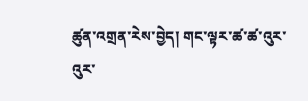ཚུན་འགྲན་རེས་བྱེད། གང་ལྟར་ཚ་ཚ་འུར་འུར་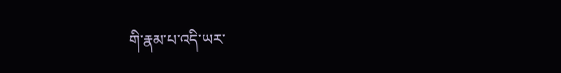གི་རྣམ་པ་འདི་ཡར་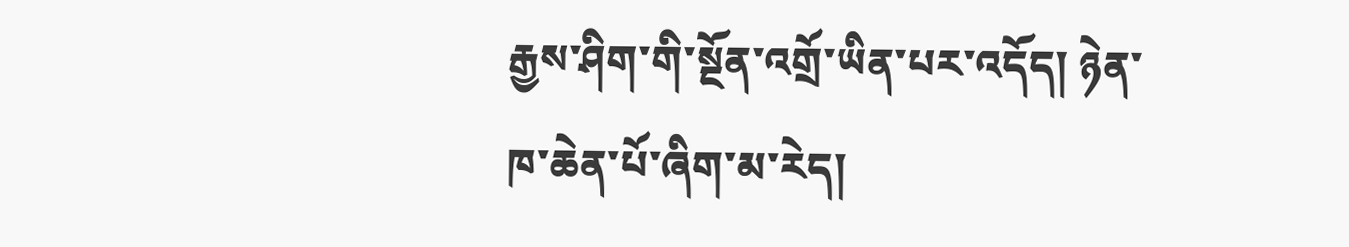རྒྱས་ཤིག་གི་སྔོན་འགྲོ་ཡིན་པར་འདོད། ཉེན་ཁ་ཆེན་པོ་ཞིག་མ་རེད།